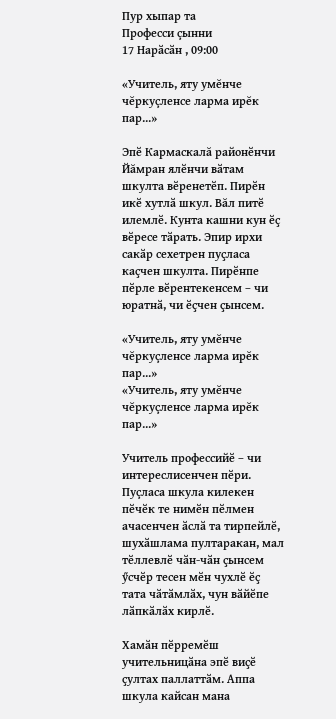Пур хыпар та
Професси çынни
17 Нарӑсӑн , 09:00

«Учитель, яту умĕнче чĕркуçленсе ларма ирĕк пар...»

Эпӗ Кармаскалă районӗнчи Йăмран ялӗнчи вӑтам шкулта вӗренетӗп. Пирӗн икӗ хутлӑ шкул. Вăл питӗ илемлӗ. Кунта кашни кун ӗҫ вӗресе тӑрать. Эпир ирхи сакӑр сехетрен пуҫласа каҫчен шкулта. Пирӗнпе пӗрле вӗрентекенсем – чи юратнӑ, чи ӗҫчен ҫынсем.

«Учитель, яту умĕнче  чĕркуçленсе ларма ирĕк пар...»
«Учитель, яту умĕнче чĕркуçленсе ларма ирĕк пар...»

Учитель профессийӗ – чи интереслисенчен пӗри. Пуçласа шкула килекен пӗчӗк те нимӗн пӗлмен ачасенчен ӑслӑ та тирпейлӗ, шухӑшлама пултаракан, мал тӗллевлӗ чӑн-чӑн ҫынсем ӳсчӗр тесен мӗн чухлӗ ӗҫ тата чӑтӑмлӑх, чун вӑйӗпе лӑпкӑлӑх кирлӗ.

Хамӑн пӗрремӗш учительницӑна эпӗ виҫӗ ҫултах паллаттӑм. Аппа шкула кайсан мана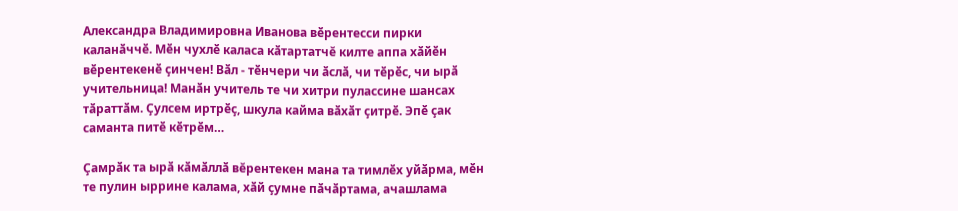Александра Владимировна Иванова вӗрентесси пирки каланӑччӗ. Мӗн чухлӗ каласа кӑтартатчĕ килте аппа хӑйӗн вӗрентекенӗ ҫинчен! Вӑл - тӗнчери чи ӑслӑ, чи тӗрӗс, чи ырӑ учительница! Манӑн учитель те чи хитри пулассине шансах тӑраттӑм. Ҫулсем иртрӗҫ, шкула кайма вӑхӑт ҫитрӗ. Эпӗ ҫак саманта питӗ кӗтрӗм…

Çамрӑк та ырӑ кӑмӑллӑ вĕрентекен мана та тимлӗх уйӑрма, мӗн те пулин ыррине калама, хӑй ҫумне пӑчӑртама, ачашлама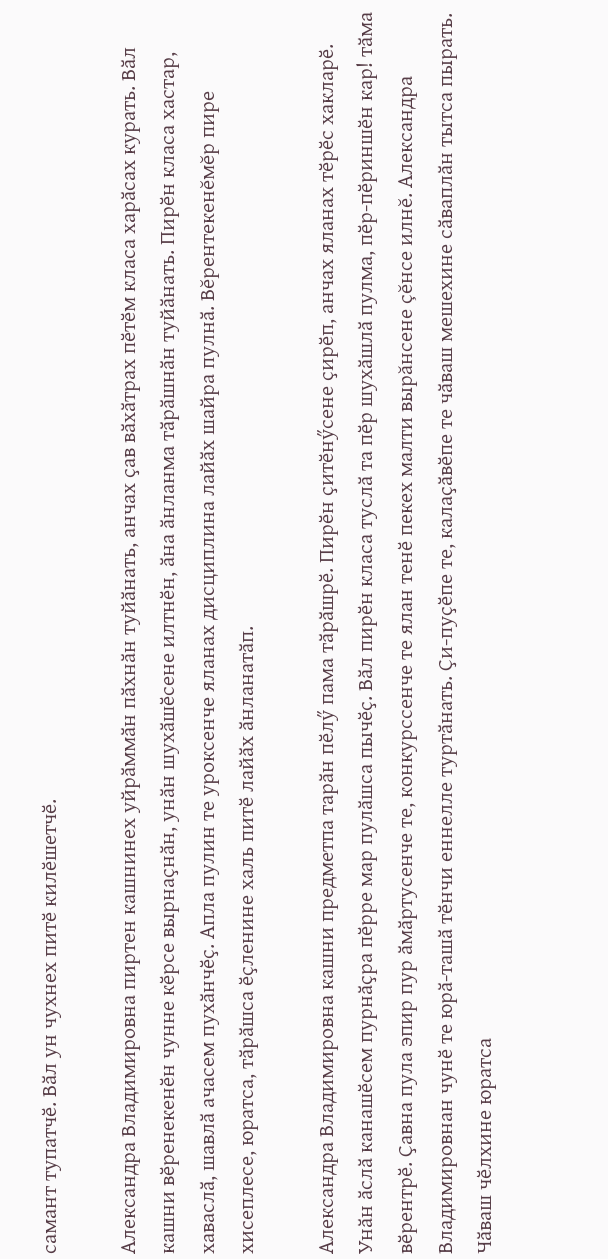самант тупатчӗ. Вӑл ун чухнех питӗ килӗшетчӗ.

Александра Владимировна пиртен кашнинех уйрӑммӑн пӑхнӑн туйӑнать, анчах ҫав вӑхӑтрах пӗтӗм класа харӑсах курать. Вӑл кашни вӗренекенӗн чунне кӗрсе вырнаҫнӑн, унӑн шухӑшӗсене илтнӗн, ӑна ӑнланма тӑрӑшнӑн туйӑнать. Пирӗн класа хастар, хаваслӑ, шавлӑ ачасем пухӑнчӗҫ. Апла пулин те уроксенче яланах дисциплина лайӑх шайра пулнӑ. Вĕрентекенĕмĕр пире хисеплесе, юратса, тӑрӑшса ӗҫленине халь питӗ лайӑх ӑнланатӑп.

Александра Владимировна кашни предметпа тарӑн пӗлӳ пама тӑрӑшрӗ. Пирӗн ҫитӗнӳсене ҫирӗп, анчах яланах тӗрӗс хакларӗ. Унӑн ӑслӑ канашӗсем пурнӑҫра пӗрре мар пулӑшса пычӗҫ. Вӑл пирӗн класа туслӑ та пӗр шухӑшлӑ пулма, пӗр-пӗриншӗн кар! тӑма вӗрентрӗ. Ҫавна пула эпир пур ӑмӑртусенче те, конкурссенче те ялан тенӗ пекех малти вырăнсене çĕнсе илнĕ. Александра Владимировнан чунӗ те юрӑ-ташӑ тӗнчи еннелле туртӑнать. Ҫи-пуҫӗпе те, калаҫӑвӗпе те чӑваш мешехине сӑваплӑн тытса пырать. Чӑваш чӗлхине юратса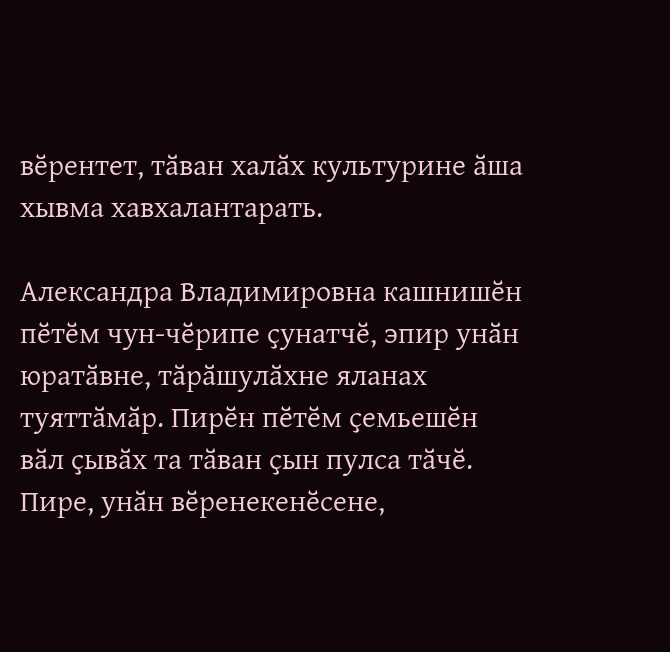вӗрентет, тӑван халӑх культурине ӑша хывма хавхалантарать.

Александра Владимировна кашнишӗн пӗтӗм чун-чӗрипе ҫунатчӗ, эпир унӑн юратӑвне, тӑрӑшулӑхне яланах туяттӑмӑр. Пирӗн пӗтӗм ҫемьешӗн вӑл ҫывӑх та тӑван ҫын пулса тӑчӗ. Пире, унӑн вӗренекенӗсене,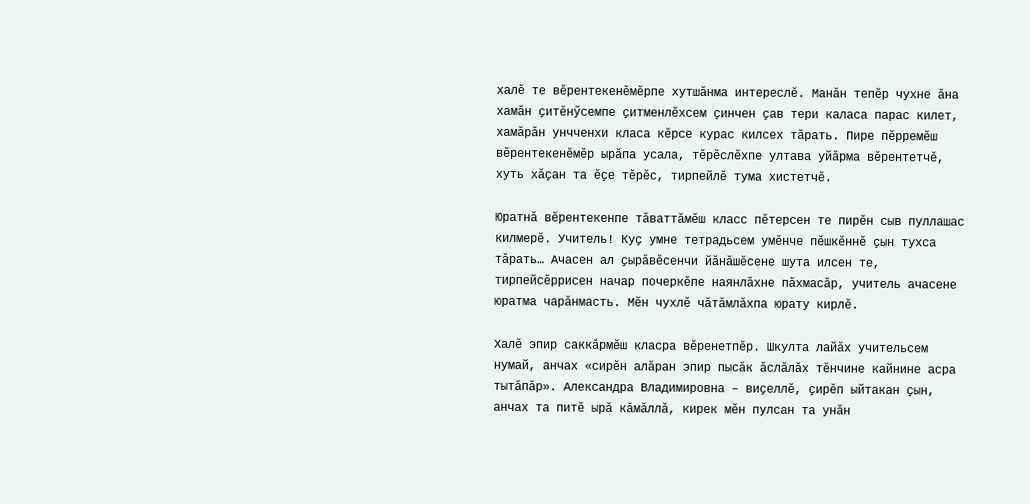халӗ те вĕрентекенĕмĕрпе хутшӑнма интереслӗ. Манӑн тепӗр чухне ӑна хамӑн ҫитӗнӳсемпе ҫитменлӗхсем ҫинчен ҫав тери каласа парас килет, хамӑрӑн унчченхи класа кӗрсе курас килсех тӑрать. Пире пӗрремӗш вӗрентекенӗмӗр ырӑпа усала, тӗрӗслӗхпе ултава уйӑрма вӗрентетчĕ, хуть хӑҫан та ӗҫе тӗрӗс, тирпейлӗ тума хистетчĕ.

Юратнӑ вӗрентекенпе тӑваттӑмӗш класс пӗтерсен те пирӗн сыв пуллашас килмерӗ. Учитель! Куҫ умне тетрадьсем умĕнче пӗшкӗннӗ ҫын тухса тӑрать… Ачасен ал ҫырӑвӗсенчи йӑнӑшӗсене шута илсен те, тирпейсӗррисен начар почеркӗпе наянлӑхне пӑхмасӑр, учитель ачасене юратма чарӑнмасть. Мӗн чухлӗ чӑтӑмлӑхпа юрату кирлӗ.

Халӗ эпир саккӑрмӗш класра вӗренетпӗр. Шкулта лайӑх учительсем нумай, анчах «сирӗн алӑран эпир пысӑк ăслăлăх тӗнчине кайнине асра тытӑпӑр». Александра Владимировна – виҫеллӗ, ҫирӗп ыйтакан ҫын, анчах та питӗ ырӑ кӑмӑллӑ, кирек мӗн пулсан та унӑн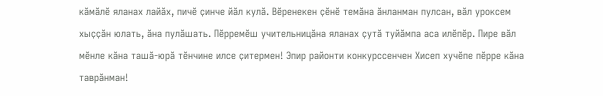кӑмӑлӗ яланах лайӑх, пичӗ ҫинче йӑл кулӑ. Вӗренекен ҫӗнӗ темӑна ӑнланман пулсан, вӑл уроксем хыҫҫӑн юлать, ӑна пулӑшать. Пӗрремӗш учительницӑна яланах ҫутӑ туйӑмпа аса илӗпӗр. Пире вӑл мӗнле кăна ташӑ-юрӑ тӗнчине илсе ҫитермен! Эпир районти конкурссенчен Хисеп хучӗпе пӗрре кӑна таврӑнман!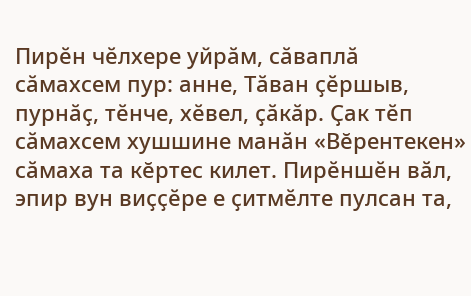Пирӗн чӗлхере уйрӑм, сӑваплӑ сӑмахсем пур: анне, Тӑван ҫӗршыв, пурнӑҫ, тӗнче, хӗвел, ҫӑкӑр. Ҫак тӗп сӑмахсем хушшине манӑн «Вĕрентекен» сӑмаха та кĕртес килет. Пирӗншӗн вӑл, эпир вун виҫҫӗре е ҫитмӗлте пулсан та,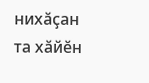нихӑҫан та хӑйӗн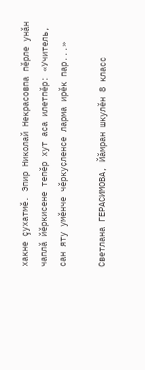хакне çухатмĕ. Эпир Николай Некрасовпа пӗрле унӑн чаплӑ йӗркисене тепӗр хут аса илетпĕр: «Учитель, сан яту умӗнче чӗркуҫленсе ларма ирӗк пар...»

Светлана ГЕРАСИМОВА, Йăмран шкулĕн 8 класс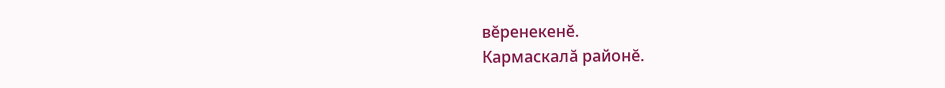вĕренекенĕ.
Кармаскалă районĕ.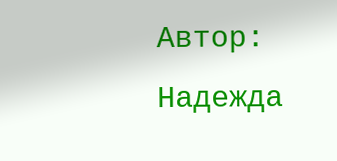Автор: Надежда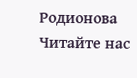Родионова
Читайте нас